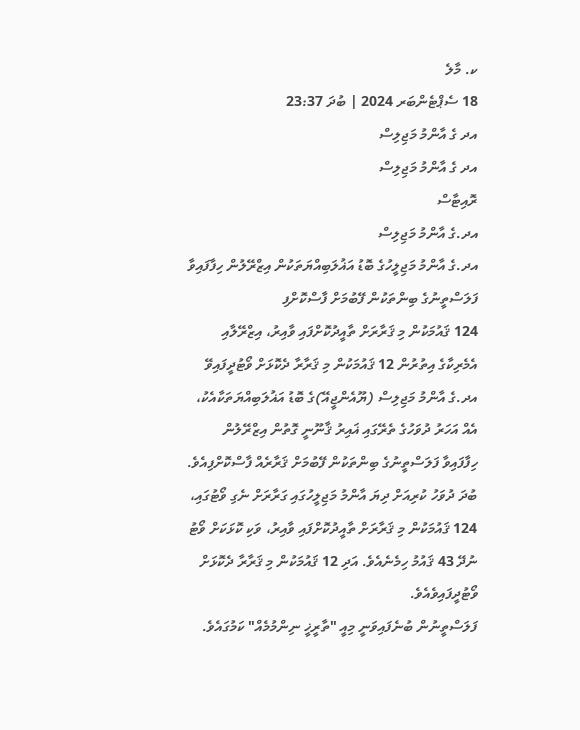ކ. މާލެ
18 ސެޕްޓެންބަރ 2024 | ބުދަ 23:37
އދ ގެ އާންމު މަޖިލިސް
އދ ގެ އާންމު މަޖިލިސް
ރޮއިޓާސް
އދ.ގެ އާންމު މަޖިލިސް
އދ.ގެ އާންމު މަޖިލީހުގެ ބޮޑު އަޣުލަބިއްޔަތަކުން އިޒްރޭލުން ހިފާފައިވާ ފަލަސްތީނުގެ ބިންތަކުން ފޭބުމަށް ފާސްކޮށްފި
124 ޤައުމަކުން މި ޤަރާރަށް ތާއީދުކޮށްފައި ވާއިރު، އިޒްރޭލާއި އެމެރިކާގެ އިތުރުން 12 ޤައުމަކުން މި ޤަރާރާ ދެކޮޅަށް ވޯޓުދީފައިވޭ
އދ.ގެ އާންމު މަޖިލިސް (ޔޫއެންޖީއޭ)ގެ ބޮޑު އަޣުލަބިއްޔަތަކާއެކު، އެއް އަހަރު ދުވަހުގެ ތެރޭގައި ޣައިރު ޤާނޫނީ ގޮތުން އިޒްރޭލުން ހިފާފައިވާ ފަލަސްތީނުގެ ބިންތަކުން ފޭބުމަށް ޤަރާރެއް ފާސްކޮށްފިއެވެ.
ބުދަ ދުވަހު ކުރިއަށް ދިޔަ އާންމު މަޖިލީހުގައި ގަރާރަށް ނެގި ވޯޓުގައި، 124 ޤައުމަކުން މި ޤަރާރަށް ތާއީދުކޮށްފައި ވާއިރު، ވަކި ކޮޅަކަށް ވޯޓު ނުދޭ 43 ޤައުމު ހިމެނެއެވެ. އަދި 12 ޤައުމަކުން މި ޤަރާރާ ދެކޮޅަށް ވޯޓުދީފައިވެއެވެ.
ފަލަސްތީނުން ބުނެފައިވަނީ މިއީ "ތާރީޚީ ނިންމުމެއް" ކަމުގައެވެ.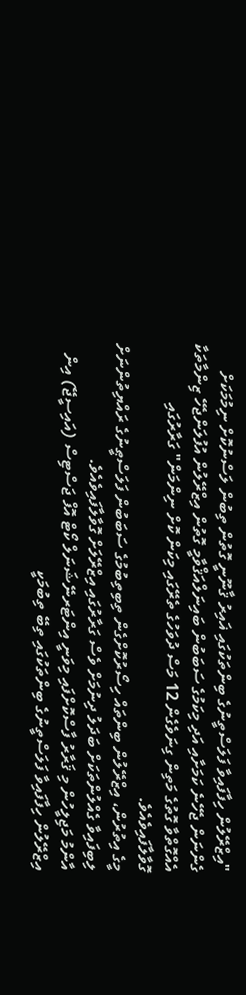"އިޒްރޭލުން ހިފާފައިވާ ފަލަސްތީނުގެ ބިންތަކުގައި ޣައިރު ޤާނޫނީ ގޮތުން ތިބުން ލަސްނުކޮށް ނިމުމަކަށް ގެންނަން ޖެހޭނެ ކަމަށާއި އަދި މިކަމުގެ ސަބަބުން ބައިނަލްއަޤްވާމީ ގޮތުން އިޒްރޭލުން އުފުލަންޖެހޭ ޒިންމާތަކާ އެއްގޮތްވާ ގޮތުގެ މަތިން ގިނަވެގެން 12 މަސް ދުވަހުގެ ތެރޭގައި މިކަން ކޮށް ނިންމަން" ގަރާރުގައި ގޮވާލާފައިވެއެވެ.
މީގެ އިތުރުން، އިޒްރޭލުން ބިންތައް ހިސޯރުކޮށްގެން ތިބިތިބުމުގެ ސަބަބުން ފަލަސްޠީނުގެ ރައްޔިތުންނަށް ލިބިފައިވާ ގެއްލުންތަކަށް ބަދަލު ދިނުމަށް ވެސް ގަރާރުގައި އިޒްރޭލަށް ގޮވާލާފައިވެއެވެ.
އާންމު މަޖިލީހުން މި ޤަރާރު ފާސްކޮށްފައި މިވަނީ އިންޓަރނޭޝަނަލް ކޯޓް އޮފް ޖަސްޓިސް (އައިސީޖޭ) އިން އިޒްރޭލުން ހިފާފައިވާ ފަލަސްތީނުގެ ބިންތަކުގައި ތިބޭ ތިބުމަކީ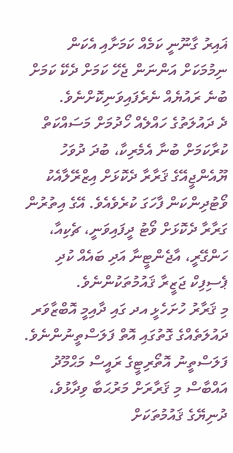ޣައިރު ގާނޫނީ ކަމެއް ކަމަށާއި އެކަން ނިމުމަކަށް އަންނަން ޖެހޭ ކަމަށް ދެކޭ ކަމަށް ބުނެ ރައުޔެއް ނެރެފައިވަނިކޮށްނެވެ.
ދެ ދައުލަތުގެ ހައްލެއް ހޯދުމަށް މަސައްކަތް ކުރާކަމަށް ބުނާ އެމެރިކާ، ބުދަ ދުވަހު ޔޫއެންޖީއޭގެ ޤަރާރާ ދެކޮޅަށް އިޒްރޭލާއެކު ވޯޓުދިންކަން ފާހަގަ ކުރެވެއެވެ. އޭގެ އިތުރުން ގަރާރާ ދެކޮޅަށް ވޯޓު ދީފައިވަނީ، ޗެކިއާ، ހަންގޭރީ، އާޖެންޓީނާ އަދި ބައެއް ކުދި ޕެސިފިކް ޖަޒީރާ ޤައުމުތަކުންނެވެ.
މި ޤަރާރު ހުށަހެޅީ އދ ގައި ދާއިމީ އޮބްޒާވަރ ދައުލަތެއްގެ ގޮތުގައި އޮތް ފަލަސްތީނުންނެވެ.
ފަލަސްތީނު އޮތޯރިޓީގެ ރައީސް މަޙްމޫދު އައްބާސް މި ޤަރާރަށް މަރުޙަބާ ވިދާޅުވެ، ދުނިޔޭގެ ޤައުމުތަކަށް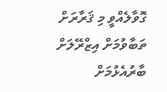ގޮވާލެއްވީ މި ޤަރާރަށް ތަބާވުމަށް އިޒްރޭލަށް ބާރުއެޅުމަށް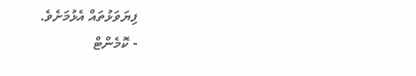ފިޔަވަޅުތައް އެޅުމަށެވެ.
- ކޮމެންޓް